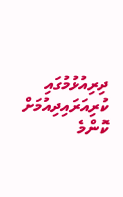ދިރިއުޅުމުގައި ކުރިއަރައިދިއުމަށް ކޮންމެ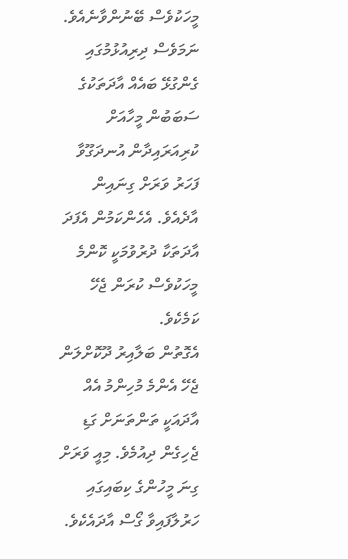މީހަކުވެސް ބޭނުންވާނެއެވެ. ނަމަވެސް ދިރިއުޅުމުގައި ގެންގުޅޭ ބައެއް އާދަތަކުގެ ސަބަބުން މީހާއަށް ކުރިއަރައިދާން އުނދަގޫވާ ފަހަރު ވަރަށް ގިނައިން އާދެއެވެ. އެހެންކަމުން އެފަދަ އާދަތަކާ ދުރުވުމަކީ ކޮންމެ މީހަކުވެސް ކުރަން ޖެހޭ ކަމެކެވެ.
އެގޮތުން ބަލާއިރު ދޫކޮށްލަން ޖެހޭ އެންމެ މުހިންމު އެއް އާދައަކީ ތަންތަނަށް ގަޑި ޖެހިގެން ދިއުމެވެ. މިއީ ވަރަށް ގިނަ މީހުންގެ ކިބައިގައި ހަރުލާފައިވާ ގޯސް އާދައެކެވެ.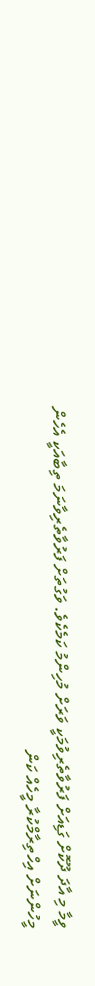ވީމާ މި އާދަ ދޫކޮށް ގަޑިއަށް ފަރުވާތެރިވުމަކީ ވަރަށް މުހިންމު ކަމެކެވެ. ވަގުތަށް ފަރުވާތެރިވާނަމަ ތިބާއަކީ އެހެން މީހުންނަށް އިހްތިރާމްކުރާ މީހެއް ކަން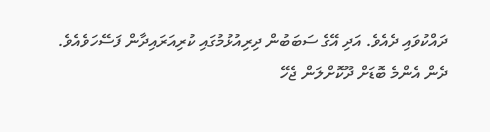ދައްކުވައި ދެއެވެ. އަދި އޭގެ ސަބަބުން ދިރިއުޅުމުގައި ކުރިއަރައިދާން ފަސޭހަވެއެވެ.
ދެން އެންމެ ބޮޑަށް ދޫކޮށްލަން ޖެހޭ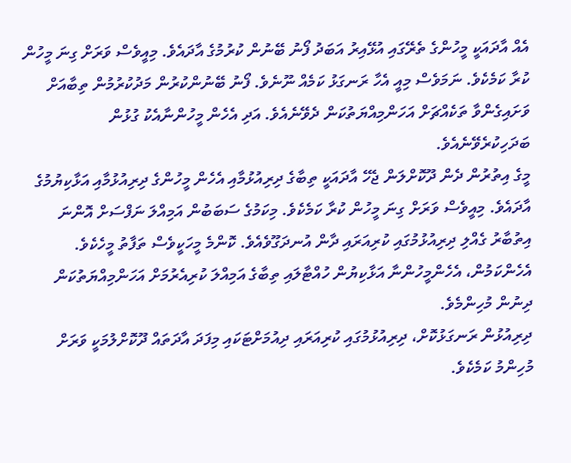އެއް އާދައަކީ މީހުންގެ ތެރޭގައި އުޅޭއިރު އަބަދު ފޯނު ބޭނުން ކުރުމުގެ އާދައެވެ. މިއީވެސް ވަރަށް ގިނަ މީހުން ކުރާ ކަމެކެވެ. ނަމަވެސް މިއީ އެހާ ރަނގަޅު ކަމެއް ނޫނެވެ. ފޯނު ބޭނުންކުރުން މަދުކުރުމުން ތިބާއަށް ވަށައިގެންވާ ތަކެއްޗަށް އަހަންމިއްޔަތުކަން ދެވޭނެއެވެ. އަދި އެހެން މީހުންނާއެކު ގުޅުން ބަދަހިކުރެވޭނެއެވެ.
މީގެ އިތުރުން ދެން ދޫކޮށްލަން ޖެހޭ އާދައަކީ ތިބާގެ ދިރިއުޅުމާއި އެހެން މީހުންގެ ދިރިއުޅުމާއި އަޅާކިޔުމުގެ އާދައެވެ. މިއީވެސް ވަރަށް ގިނަ މީހުން ކުރާ ކަމެކެވެ. މިކަމުގެ ސަބަބުން އަމިއްލަ ނަފްސަށް އޮންނަ އިތުބާރު ގެއްލި ދިރިއުޅުމުގައި ކުރިއަރައި ދާން އުނދަގޫވެއެވެ. ކޮންމެ މީހަކީވެސް ތަފާތު މީހެކެވެ. އެހެންކަމުން، އެހެންމީހުންނާ އަޅާކިޔުން ހުއްޓާލައި ތިބާގެ އަމިއްލަ ކުރިއެރުމަށް އަހަންމިއްޔަތުކަން ދިނުން މުހިންމެވެ.
ދިރިއުޅުން ރަނގަޅުކޮށް، ދިރިއުޅުމުގައި ކުރިއަރައި ދިއުމަށްޓަކައި މިފަދަ އާދަތައް ދޫކޮށްލުމަކީ ވަރަށް މުހިންމު ކަމެކެވެ.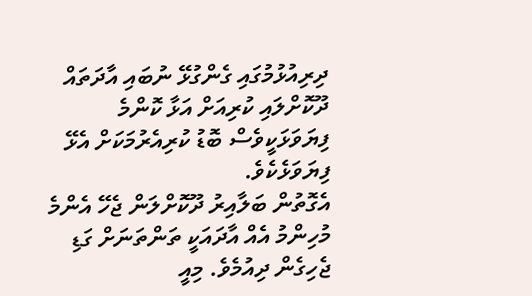ދިރިއުޅުމުގައި ގެންގުޅޭ ނުބައި އާދަތައް ދޫކޮށްލައި ކުރިއަށް އަޅާ ކޮންމެ ފިޔަވަޅަކީވެސް ބޮޑު ކުރިއެރުމަކަށް އެޅޭ ފިޔަވަޅެކެވެ.
އެގޮތުން ބަލާއިރު ދޫކޮށްލަން ޖެހޭ އެންމެ މުހިންމު އެއް އާދައަކީ ތަންތަނަށް ގަޑި ޖެހިގެން ދިއުމެވެ. މިއީ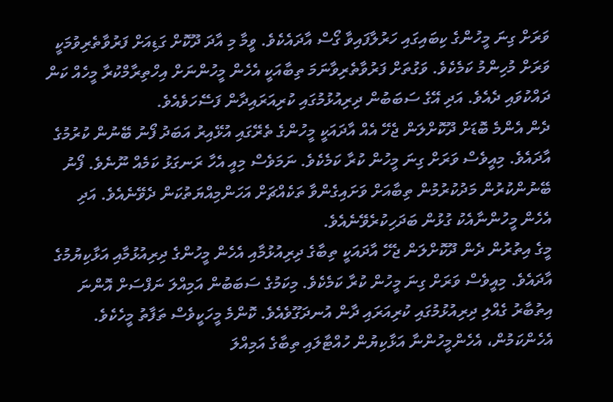ވަރަށް ގިނަ މީހުންގެ ކިބައިގައި ހަރުލާފައިވާ ގޯސް އާދައެކެވެ. ވީމާ މި އާދަ ދޫކޮށް ގަޑިއަށް ފަރުވާތެރިވުމަކީ ވަރަށް މުހިންމު ކަމެކެވެ. ވަގުތަށް ފަރުވާތެރިވާނަމަ ތިބާއަކީ އެހެން މީހުންނަށް އިހްތިރާމްކުރާ މީހެއް ކަން ދައްކުވައި ދެއެވެ. އަދި އޭގެ ސަބަބުން ދިރިއުޅުމުގައި ކުރިއަރައިދާން ފަސޭހަވެއެވެ.
ދެން އެންމެ ބޮޑަށް ދޫކޮށްލަން ޖެހޭ އެއް އާދައަކީ މީހުންގެ ތެރޭގައި އުޅޭއިރު އަބަދު ފޯނު ބޭނުން ކުރުމުގެ އާދައެވެ. މިއީވެސް ވަރަށް ގިނަ މީހުން ކުރާ ކަމެކެވެ. ނަމަވެސް މިއީ އެހާ ރަނގަޅު ކަމެއް ނޫނެވެ. ފޯނު ބޭނުންކުރުން މަދުކުރުމުން ތިބާއަށް ވަށައިގެންވާ ތަކެއްޗަށް އަހަންމިއްޔަތުކަން ދެވޭނެއެވެ. އަދި އެހެން މީހުންނާއެކު ގުޅުން ބަދަހިކުރެވޭނެއެވެ.
މީގެ އިތުރުން ދެން ދޫކޮށްލަން ޖެހޭ އާދައަކީ ތިބާގެ ދިރިއުޅުމާއި އެހެން މީހުންގެ ދިރިއުޅުމާއި އަޅާކިޔުމުގެ އާދައެވެ. މިއީވެސް ވަރަށް ގިނަ މީހުން ކުރާ ކަމެކެވެ. މިކަމުގެ ސަބަބުން އަމިއްލަ ނަފްސަށް އޮންނަ އިތުބާރު ގެއްލި ދިރިއުޅުމުގައި ކުރިއަރައި ދާން އުނދަގޫވެއެވެ. ކޮންމެ މީހަކީވެސް ތަފާތު މީހެކެވެ. އެހެންކަމުން، އެހެންމީހުންނާ އަޅާކިޔުން ހުއްޓާލައި ތިބާގެ އަމިއްލަ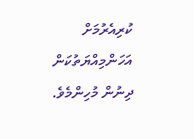ކުރިއެރުމަށް އަހަންމިއްޔަތުކަން ދިނުން މުހިންމެވެ.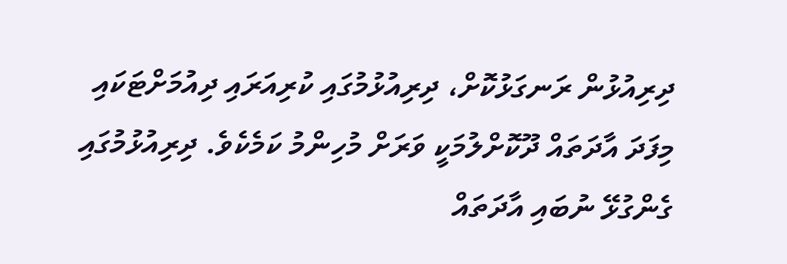ދިރިއުޅުން ރަނގަޅުކޮށް، ދިރިއުޅުމުގައި ކުރިއަރައި ދިއުމަށްޓަކައި މިފަދަ އާދަތައް ދޫކޮށްލުމަކީ ވަރަށް މުހިންމު ކަމެކެވެ. ދިރިއުޅުމުގައި ގެންގުޅޭ ނުބައި އާދަތައް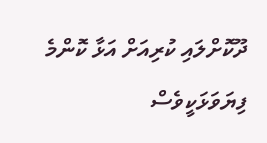ދޫކޮށްލައި ކުރިއަށް އަޅާ ކޮންމެ ފިޔަވަޅަކީވެސް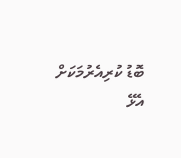ބޮޑު ކުރިއެރުމަކަށް އެޅޭ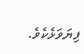ފިޔަވަޅެކެވެ.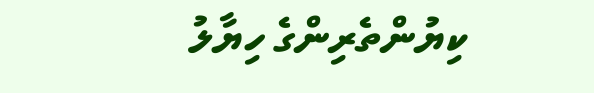ކިޔުންތެރިންގެ ހިޔާލު